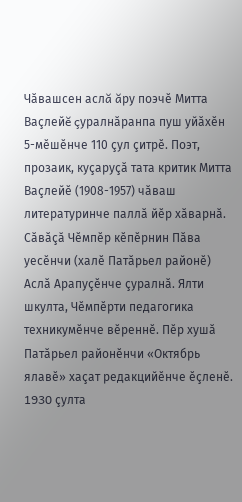Чăвашсен аслă ăру поэчĕ Митта Ваçлейĕ çуралнăранпа пуш уйăхĕн 5-мĕшĕнче 110 çул çитрĕ. Поэт, прозаик, куçаруçă тата критик Митта Ваçлейĕ (1908-1957) чăваш литературинче паллă йĕр хăварнă.
Сăвăçӑ Чĕмпĕр кĕпĕрнин Пăва уесĕнчи (халĕ Патăрьел районĕ) Аслă Арапуçĕнче çуралнă. Ялти шкулта, Чĕмпĕрти педагогика техникумĕнче вĕреннĕ. Пĕр хушă Патăрьел районĕнчи «Октябрь ялавĕ» хаçат редакцийĕнче ĕçленĕ. 1930 çулта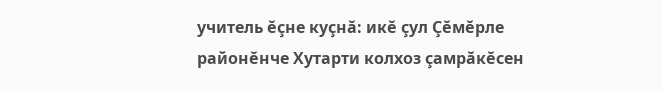учитель ĕçне куçнă: икĕ çул Çĕмĕрле районĕнче Хутарти колхоз çамрăкĕсен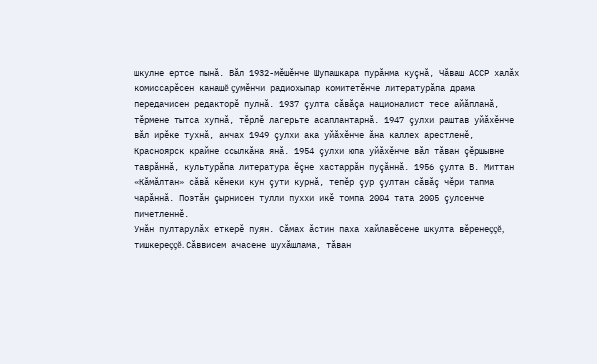шкулне ертсе пынă. Вӑл 1932-мӗшӗнче Шупашкара пурăнма куçнă, Чăваш АССР халăх комиссарĕсен канашĕ çумĕнчи радиохыпар комитетĕнче литературăпа драма передачисен редакторĕ пулнă. 1937 çулта сăвăçа националист тесе айăпланă, тĕрмене тытса хупнă, тĕрлĕ лагерьте асаплантарнă. 1947 çулхи раштав уйăхĕнче вăл ирĕке тухнă, анчах 1949 çулхи ака уйăхĕнче ăна каллех арестленĕ, Красноярск крайне ссылкăна янă. 1954 çулхи юпа уйăхĕнче вăл тăван çĕршывне таврăннă, культурăпа литература ĕçне хастаррăн пуçăннă. 1956 çулта В. Миттан «Кăмăлтан» сăвă кĕнеки кун çути курнă, тепĕр çур çултан сăвăç чĕри тапма чарăннă. Поэтăн çырнисен тулли пуххи икĕ томпа 2004 тата 2005 çулсенче пичетленнĕ.
Унăн пултарулăх еткерĕ пуян. Сăмах ăстин паха хайлавĕсене шкулта вĕренеççĕ, тишкереççĕ. Сăввисем ачасене шухăшлама, тăван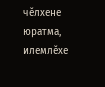чĕлхене юратма, илемлĕхе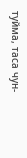туйма, таса чун-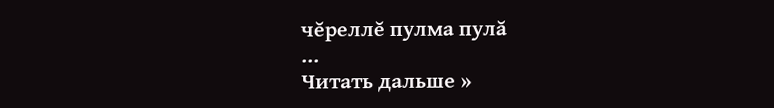чĕреллĕ пулма пулă
...
Читать дальше »